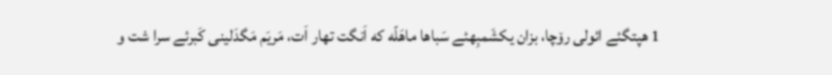1 هپتگئے ائولی رۆچا، بزان یکشَمبِهئے سَباها ماهَلّه که اَنگت تهار اَت، مَریَم مَگدَلینی کَبرئے سرا شت و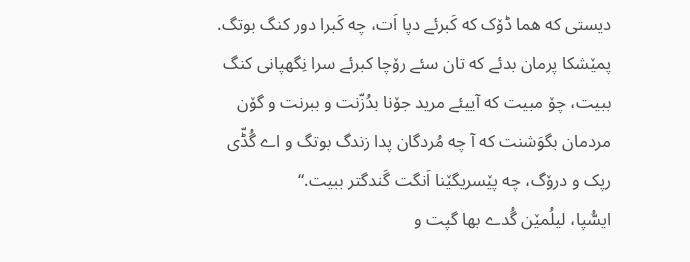دیستی که هما ڈۆک که کَبرئے دپا اَت، چه کَبرا دور کنگ بوتگ.
پمێشکا پرمان بدئے که تان سئے رۆچا کبرئے سرا نِگهپانی کنگ ببیت، چۆ مبیت که آییئے مرید جۆنا بدُزّنت و ببرنت و گۆن مردمان بگوَشنت که آ چه مُردگان پدا زندگ بوتگ و اے گُڈّی رپک و درۆگ، چه پێسریگێنا اَنگت گَندگتر ببیت.“
ایسُّپا، لیلُمێن گُدے بها گپت و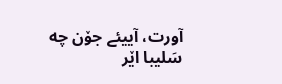آورت، آییئے جۆن چه سَلیبا اێر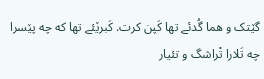گێتک و هما گُدئے تها کَپن کرت. کَبرێئے تها که چه پێسرا چه تَلارا تْراشگ و تئیار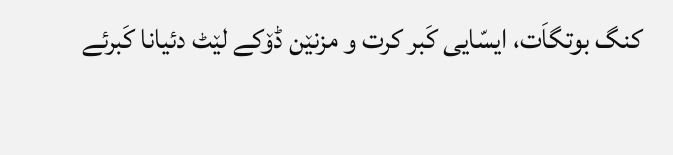کنگ بوتگاَت، ایسّایی کَبر کرت و مزنێن ڈۆکے لێٹ دئیانا کَبرئے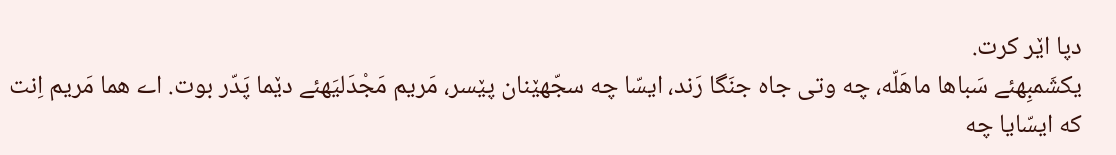دپا اێر کرت.
یکشَمبِهئے سَباها ماهَلّه، چه وتی جاه جنَگا رَند، ایسّا چه سجّهێنان پێسر، مَریم مَجْدَلیَهئے دێما پَدّر بوت. اے هما مَریم اِنت که ایسّایا چه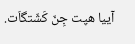آییا هپت جِنّ کَشّتگاَت.